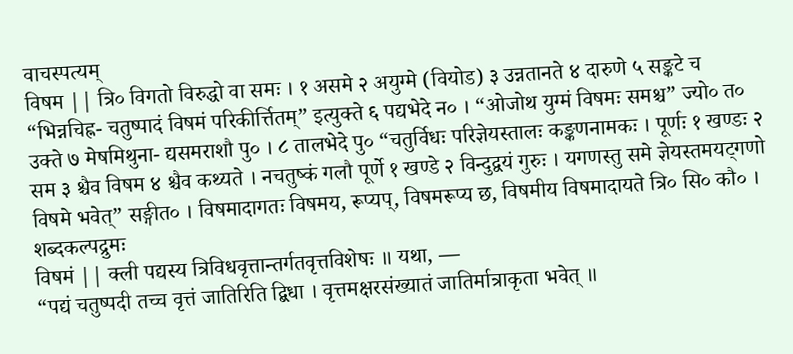वाचस्पत्यम्
विषम || त्रि० विगतो विरुद्धो वा समः । १ असमे २ अयुग्मे (वियोड) ३ उन्नतानते ४ दारुणे ५ सङ्कटे च “भिन्नचिह्न- चतुष्पादं विषमं परिकीर्त्तितम्” इत्युक्ते ६ पद्यभेदे न० । “ओजोथ युग्मं विषमः समश्च” ज्यो० त० उक्ते ७ मेषमिथुना- द्यसमराशौ पु० । ८ तालभेदे पु० “चतुर्विधः परिज्ञेयस्तालः कङ्कणनामकः । पूर्णः १ खण्डः २ सम ३ श्चैव विषम ४ श्चैव कथ्यते । नचतुष्कं गलौ पूर्णे १ खण्डे २ विन्दुद्वयं गुरुः । यगणस्तु समे ज्ञेयस्तमयट्गणो विषमे भवेत्” सङ्गीत० । विषमादागतः विषमय, रूप्यप्, विषमरूप्य छ, विषमीय विषमादायते त्रि० सि० कौ० ।
शब्दकल्पद्रुमः
विषमं || क्ली पद्यस्य त्रिविधवृत्तान्तर्गतवृत्तविशेषः ॥ यथा, —
“पद्यं चतुष्पदी तच्च वृत्तं जातिरिति द्बिधा । वृत्तमक्षरसंख्यातं जातिर्मात्राकृता भवेत् ॥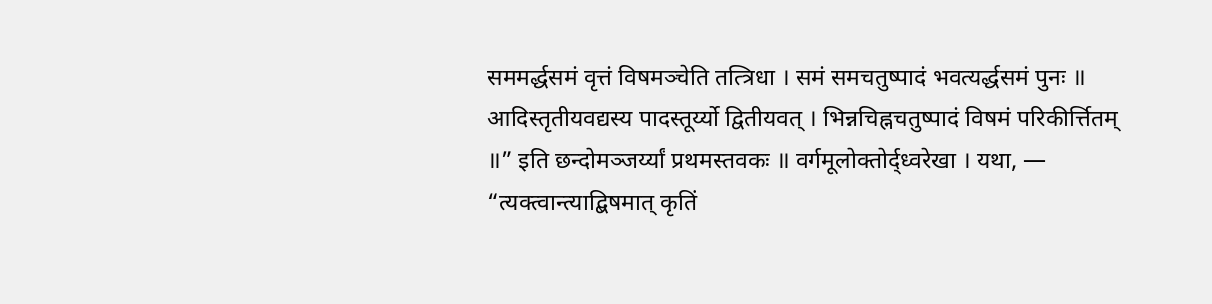सममर्द्धसमं वृत्तं विषमञ्चेति तत्त्रिधा । समं समचतुष्पादं भवत्यर्द्धसमं पुनः ॥ आदिस्तृतीयवद्यस्य पादस्तूर्य्यो द्वितीयवत् । भिन्नचिह्नचतुष्पादं विषमं परिकीर्त्तितम् ॥” इति छन्दोमञ्जर्य्यां प्रथमस्तवकः ॥ वर्गमूलोक्तोर्द्ध्वरेखा । यथा, —
“त्यक्त्वान्त्याद्बिषमात् कृतिं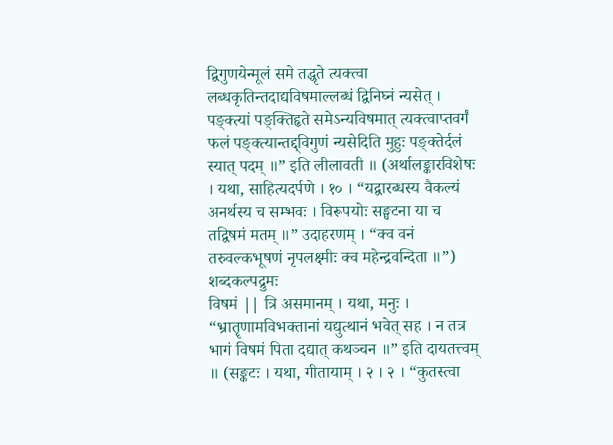द्विगुणयेन्मूलं समे तद्धृते त्यक्त्वा लब्धकृतिन्तदाद्यविषमाल्लब्धं द्विनिघ्नं न्यसेत् । पङ्क्त्यां पङ्क्तिहृते समेऽन्यविषमात् त्यक्त्वाप्तवर्गं फलं पङ्क्त्यान्तद्द्विगुणं न्यसेदिति मुहुः पङ्क्तेर्दलं स्यात् पदम् ॥” इति लीलावती ॥ (अर्थालङ्कारविशेषः । यथा, साहित्यदर्पणे । १० । “यद्वारब्धस्य वैकल्यं अनर्थस्य च सम्भवः । विरूपयोः सङ्घटना या च तद्विषमं मतम् ॥” उदाहरणम् । “क्व वनं तरुवल्कभूषणं नृपलक्ष्मीः क्व महेन्द्रवन्दिता ॥”)
शब्दकल्पद्रुमः
विषमं || त्रि असमानम् । यथा, मनुः । “भ्रातॄणामविभक्तानां यद्युत्थानं भवेत् सह । न तत्र भागं विषमं पिता दद्यात् कथञ्चन ॥” इति दायतत्त्वम् ॥ (सङ्कटः । यथा, गीतायाम् । २ । २ । “कुतस्त्वा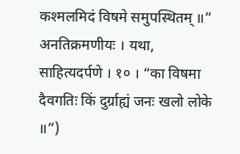कश्मलमिदं विषमे समुपस्थितम् ॥” अनतिक्रमणीयः । यथा, साहित्यदर्पणे । १० । “का विषमा दैवगतिः किं दुर्ग्राह्यं जनः खलो लोके ॥”)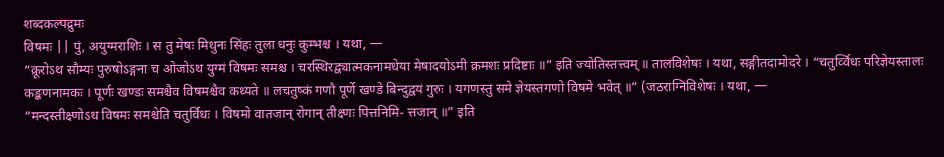शब्दकल्पद्रुमः
विषमः || पुं, अयुग्मराशिः । स तु मेषः मिथुनः सिंहः तुला धनुः कुम्भश्च । यथा, —
“क्रूरोऽथ सौम्यः पुरुषोऽङ्गना च ओजोऽथ युग्मं विषमः समश्च । चरस्थिरद्व्यात्मकनामधेया मेषादयोऽमी क्रमशः प्रदिष्टाः ॥” इति ज्योतिस्तत्त्वम् ॥ तालविशेषः । यथा, सङ्गीतदामोदरे । “चतुर्व्विधः परिज्ञेयस्तालः कङ्कणनामकः । पूर्णः खण्डः समश्चैव विषमश्चैव कथ्यते ॥ लचतुष्कं गणौ पूर्णे खण्डे बिन्दुद्वयं गुरुः । यगणस्तु समे ज्ञेयस्तगणो विषमे भवेत् ॥” (जठराग्निविशेषः । यथा, —
“मन्दस्तीक्ष्णोऽथ विषमः समश्चेति चतुर्विधः । विषमो वातजान् रोगान् तीक्ष्णः पित्तनिमि- त्तजान् ॥” इति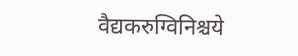वैद्यकरुग्विनिश्चये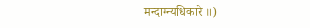मन्दाग्न्यधिकारे ॥)